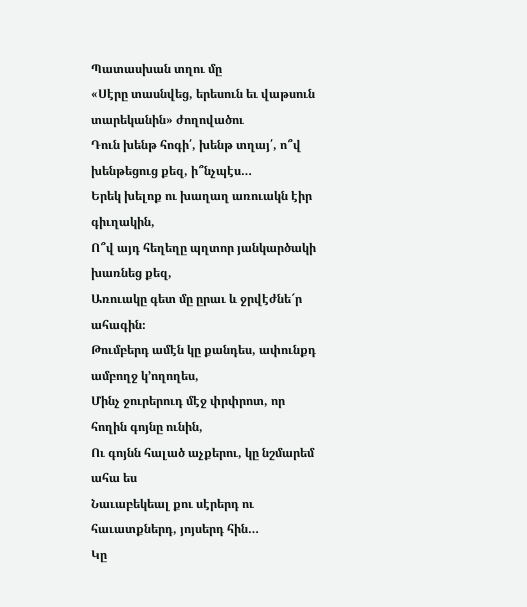Պատասխան տղու մը
«Սէրը տասնվեց, երեսուն եւ վաթսուն տարեկանին» ժողովածու
Դուն խենթ հոգի՛, խենթ տղայ՛, ո՞վ խենթեցուց քեզ, ի՞նչպէս…
Երեկ խելոք ու խաղաղ առուակն էիր գիւղակին,
Ո՞վ այդ հեղեղը պղտոր յանկարծակի խառնեց քեզ,
Առուակը գետ մը ըրաւ և ջրվէժնե՜ր ահագին։
Թումբերդ ամէն կը քանդես, ափունքդ ամբողջ կ՚ողողես,
Մինչ ջուրերուդ մէջ փրփրոտ, որ հողին գոյնը ունին,
Ու գոյնն հալած աչքերու, կը նշմարեմ ահա ես
Նաւաբեկեալ քու սէրերդ ու հաւատքներդ, յոյսերդ հին…
Կը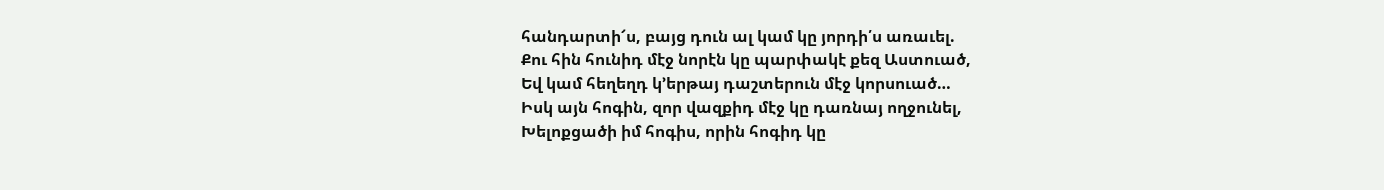հանդարտի՜ս, բայց դուն ալ կամ կը յորդի՛ս առաւել.
Քու հին հունիդ մէջ նորէն կը պարփակէ քեզ Աստուած,
Եվ կամ հեղեղդ կ՚երթայ դաշտերուն մէջ կորսուած…
Իսկ այն հոգին, զոր վազքիդ մէջ կը դառնայ ողջունել,
Խելոքցածի իմ հոգիս, որին հոգիդ կը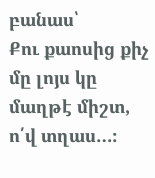բանաս՝
Քու քաոսից քիչ մը լոյս կը մաղթէ միշտ, ո՛վ տղաս…։